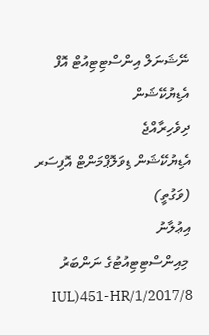ނޭޝަނަލް އިންސްޓިޓިއުޓް އޮފް އެޑިޔުކޭޝަން
ދިވެހިރާއްޖެ
އެޑިޔުކޭޝަން ޑިވަލޮޕްމަންޓް އޮފިސަރ (ވަގުތީ)
އިޢުލާނު
 މިއިންސްޓިޓިއުޓުގެ ނަންބަރު IUL)451-HR/1/2017/8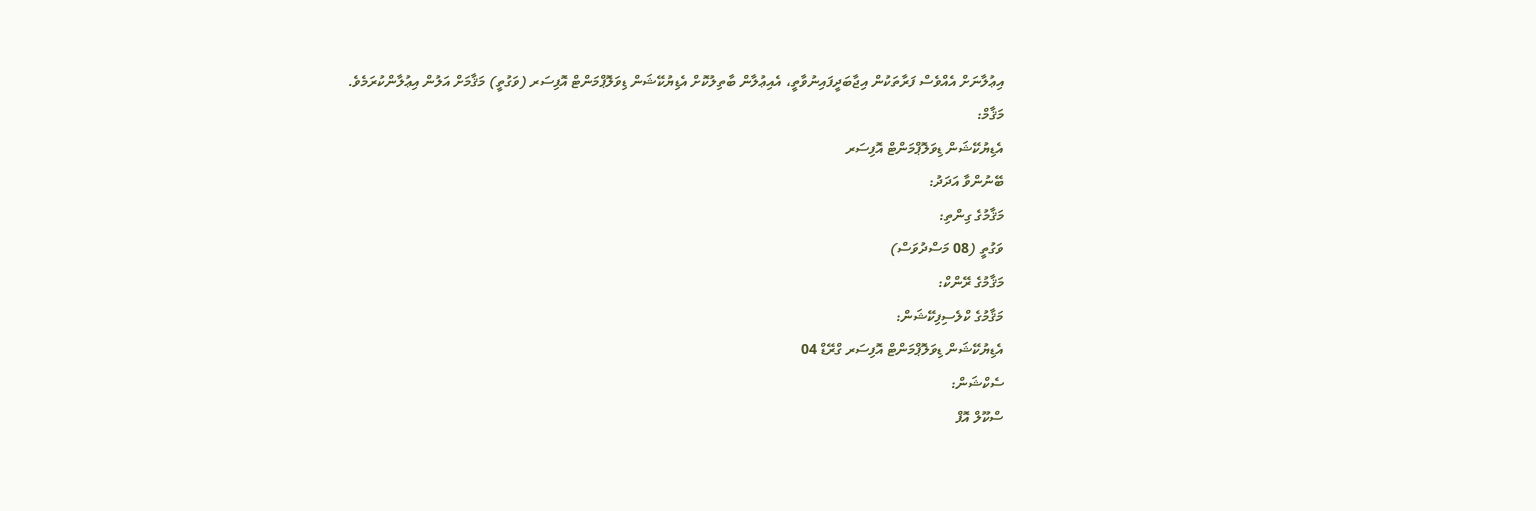އިޢުލާނަށް އެއްވެސް ފަރާތަކުން އިޖާބަދީފައިނުވާތީ، އެއިޢުލާން ބާތިލުކޮށް އެޑިޔުކޭޝަން ޑިވަލޮޕްމަންޓް އޮފިސަރ (ވަގުތީ) މަޤާމަށް އަލުން އިޢުލާންކުރަމެވެ.
މަޤާމް:
އެޑިޔުކޭޝަން ޑިވަލޮޕްމަންޓް އޮފިސަރ
ބޭނުންވާ އަދަދު:
މަޤާމުގެ ގިންތި:
ވަގުތީ (08 މަސްދުވަސް)
މަޤާމުގެ ރޭންކް:
މަޤާމުގެ ކްލެސިފިކޭޝަން:
އެޑިޔުކޭޝަން ޑިވަލޮޕްމަންޓް އޮފިސަރ ގްރޭޑް 04
ސެކްޝަން:
ސްކޫލް އޮފް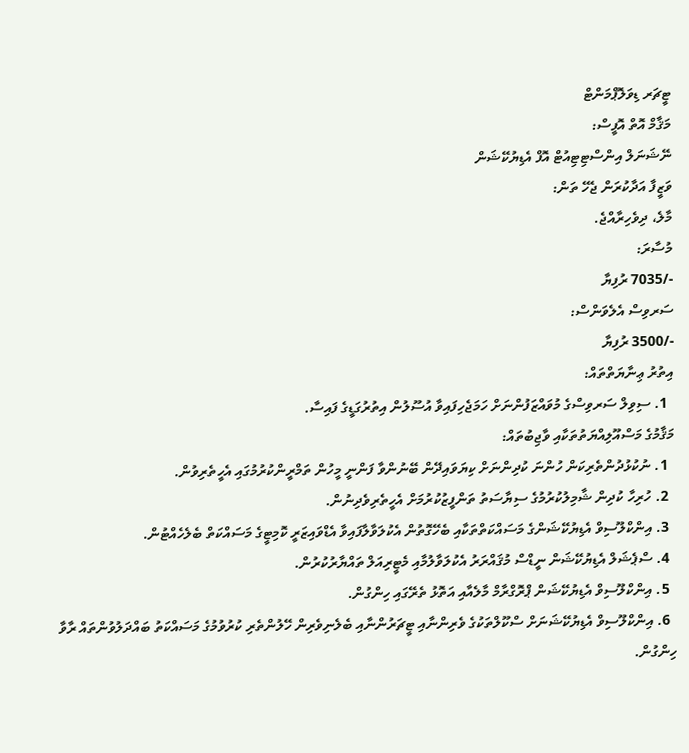ޓީޗަރ ޑިވަލޮޕްމަންޓް
މަޤާމް އޮތް އޮފީސް:
ނޭޝަނަލް އިންސްޓިޓިއުޓް އޮފް އެޑިޔުކޭޝަން
ވަޒީފާ އަދާކުރަން ޖެހޭ ތަން:
މާލެ، ދިވެހިރާއްޖެ.
މުސާރަ:
-/7035 ރުފިޔާ
ސަރވިސް އެލެވަންސް:
-/3500 ރުފިޔާ
އިތުރު ޢިނާޔަތްތައް:
  1. ސިވިލް ސަރވިސްގެ މުވައްޒަފުންނަށް ހަމަޖެހިފައިވާ އުސޫލުން އިތުރުގަޑީގެ ފައިސާ.
މަޤާމުގެ މަސްއޫލިއްޔަތުތަކާއި ވާޖިބުތައް:
  1. ނުކުޅުދުންތެރިކަން ހުންނަ ކުދިންނަށް ކިޔަވައިދޭން ބޭނުންވާ ފަންނީ މީހުން ތަމްރީންކުރުމުގައި އެހީތެރިވުން.
  2. ހުރިހާ ކުދިން ޝާމިލުކުރުމުގެ ސިޔާސަތު ތަންފީޒުކުރުމަށް އެހީތެރިވެދިނުން.
  3. އިންކްލޫސިވް އެޑިޔުކޭޝަންގެ މަސައްކަތްތަކާއި ބެހޭގޮތުން އެކުލަވާލާފައިވާ އެޑްވައިޒަރީ ކޮމިޓީގެ މަސައްކަތް ބެލެހެއްޓުން.
  4. ސްޕެޝަލް އެޑިޔުކޭޝަން ނީޑްސް މުޤައްރަރު އެކުލަވާލުމާއި މެޓީރިއަލް ތައްޔާރުކުރުން.
  5. އިންކްލޫސިވް އެޑިޔުކޭޝަން ޕްރޮގްރާމް މާލެއާއި އަތޮޅު ތެރޭގައި ހިންގުން.
  6. އިންކްލޫސިވް އެޑިޔުކޭޝަނަށް ސްކޫލްތަކުގެ ވެރިންނާއި ޓީޗަރުންނާއި ބެލެނިވެރިން ހޭލުންތެރި ކުރުވުމުގެ މަސައްކަތު ބައްދަލުވުންތައް ރާވާ ހިންގުން.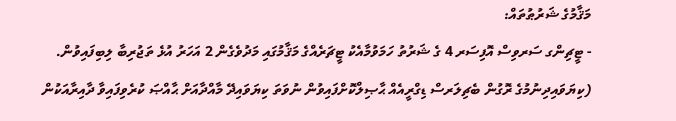މަޤާމުގެ ޝަރުޠުތައް:
- ޓީޗިންގ ސަރވިސް އޮފިސަރ 4 ގެ ޝަރުތު ހަމަވުމާއެކު ޓީޗަރެއްގެ މަޤާމުގައި މަދުވެގެން 2 އަހަރު އުޅެ ތަޖުރިބާ ލިބިފައިވުން. (ކިޔަވައިދިނުމުގެ ރޮގުން ބެޗިލަރސް ޑިގްރީއެއް ޙާޞިލްކޮށްފައިވުން ނުވަތަ ކިޔަވައިދޭ މާއްދާއަށް ޙާއްޞަ ކުރެވިފައިވާ ދާއިރާއަކުން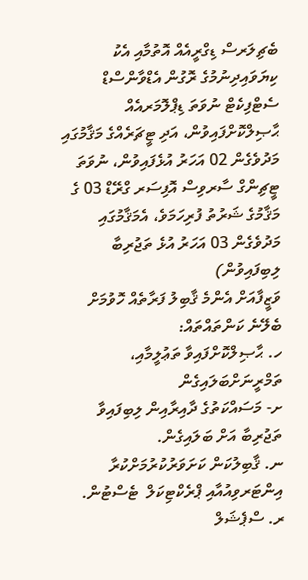ބެޗިލަރސް ޑިގްރީއެއް އޮތުމާއި އެކު ކިޔަވައިދިނުމުގެ ރޮގުން އެޑްވާންސްޑް ސެޓްފިކެޓް ނުވަތަ ޑިޕްލޮމަރއެއް ޙާޞިލްކޮށްފައިވުން، އަދި ޓީޗަރެއްގެ މަޤާމުގައި މަދުވެގެން 02 އަހަރު އުޅެފައިވުން، ނުވަތަ ޓީޗިންގް ސާރވިސް އޮފިސަރ ގްރޭޑް 03 ގެ މަޤާމުގެ ޝަރުތު ފުރިހަމަވެ، އެމަޤާމުގައި މަދުވެގެން 03 އަހަރު އުޅެ ތަޖުރިބާ ލިބިފައިވުން)
ވަޒީފާއަށް އެންމެ ޤާބިލު ފަރާތެއް ހޮވުމަށް ބެލޭނެ ކަންތައްތައް:
ހ. ޙާޞިލްކޮށްފައިވާ ތަޢުލީމާއި، ތަމްރީނަށްބަލައިގެން
ށ- މަސައްކަތުގެ ދާއިރާއިން ލިބިފައިވާ ތަޖުރިބާ އަށް ބަލައިގެން.
ނ. ޤާބިލުކަން ކަށަވަރުކުރުމަށްކުރާ އިންޓަރވިއުއާއި ޕްރެކްޓިކަލް  ޓެސްޓުން.
ރ. ސްޕެޝަލް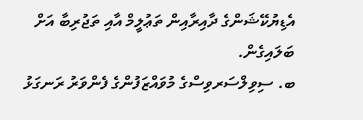އެޑިޔުކޭޝަންގެ ދާއިރާއިން ތަޢުލީމް އާއި ތަޖުރިބާ އަށް ބަލައިގެން.
ބ. ސިވިލްސަރވިސްގެ މުވައްޒަފުންގެ ފެންވަރު ރަނގަޅު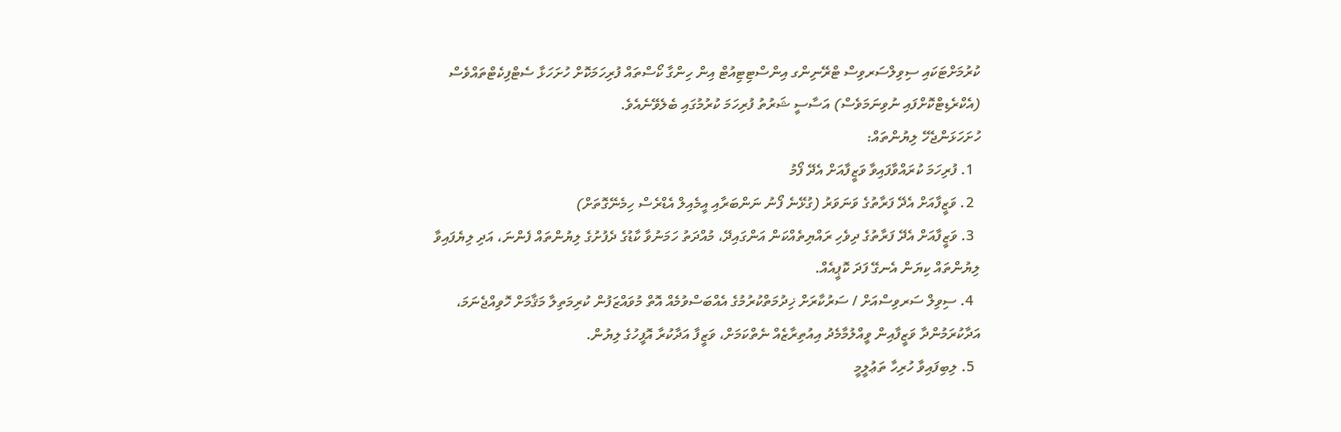ކުރުމަށްޓަކައި ސިވިލްސަރވިސް ޓްރޭނިންގ އިންސްޓިޓިއުޓް އިން ހިންގާ ކޯސްތައް ފުރިހަމަކޮށް ހުށަހަޅާ ސެޓްފިކެޓްތައްވެސް (އެކްރެޑިޓްކޮށްފައި ނުވިނަމަވެސް) އަސާސީ ޝަރުތު ފުރިހަމަ ކުރުމުގައި ބެލެވޭނެއެވެ.
ހުށަހަޅަންޖެހޭ ލިޔުންތައް:
  1. ފުރިހަމަ ކުރައްވާފައިވާ ވަޒީފާއަށް އެދޭ ފޯމު
  2. ވަޒީފާއަށް އެދޭ ފަރާތުގެ ވަނަވަރު (ގުޅޭނެ ފޯނު ނަންބަރާއި އީމެއިލް އެޑްރެސް ހިމެނޭގޮތަށް)
  3. ވަޒީފާއަށް އެދޭ ފަރާތުގެ ދިވެހި ރައްޔިތެއްކަން އަންގައިދޭ، މުއްދަތު ހަމަނުވާ ކާޑުގެ ދެފުށުގެ ލިޔުންތައް ފެންނަ، އަދި ލިޔެފައިވާ ލިޔުންތައް ކިޔަން އެނގޭ ފަދަ ކޮޕީއެއް.
  4. ސިވިލް ސަރވިސްއަށް / ސަރުކާރަށް ޚިދުމަތްކުރުމުގެ އެއްބަސްވުމެއް އޮތް މުވައްޒަފުން ކުރިމަތިލާ މަޤާމަށް ހޮވިއްޖެނަމަ، އަދާކުރަމުންދާ ވަޒީފާއިން ވީއްލުމާމެދު އިއުތިރާޒެއް ނެތްކަމަށް، ވަޒީފާ އަދާކުރާ އޮފީހުގެ ލިޔުން.
  5. ލިބިފައިވާ ހުރިހާ ތަޢުލީމީ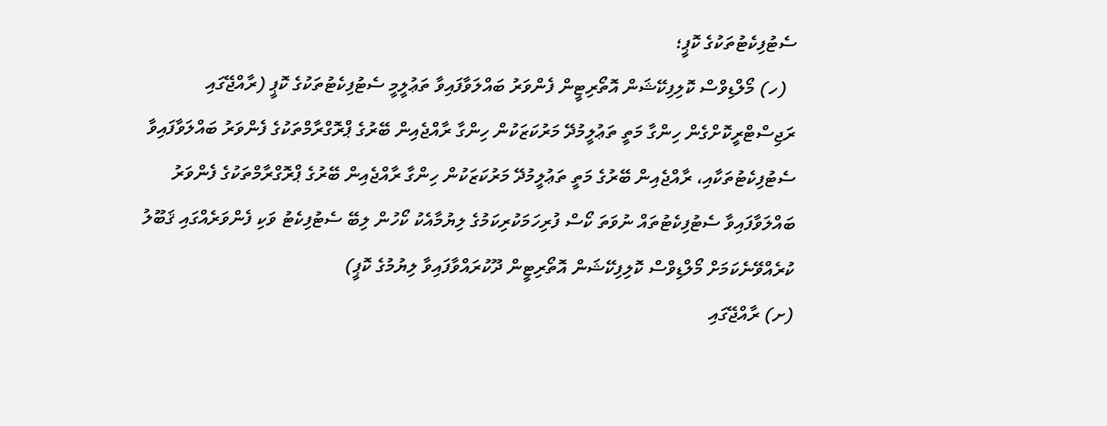ސެޓުފިކެޓުތަކުގެ ކޮޕީ؛
  (ހ) މޯލްޑިވްސް ކޮލިފިކޭޝަން އޮތޯރިޓީން ފެންވަރު ބައްލަވާފައިވާ ތަޢުލީމީ ސެޓުފިކެޓުތަކުގެ ކޮޕީ (ރާއްޖޭގައި ރަޖިސްޓްރީކޮށްގެން ހިންގާ މަތީ ތަޢުލީމުދޭ މަރުކަޒަކުން ހިންގާ ރާއްޖެއިން ބޭރުގެ ޕްރޮގްރާމްތަކުގެ ފެންވަރު ބައްލަވާފައިވާ ސެޓުފިކެޓުތަކާއި، ރާއްޖެއިން ބޭރުގެ މަތީ ތަޢުލީމުދޭ މަރުކަޒަކުން ހިންގާ ރާއްޖެއިން ބޭރުގެ ޕްރޮގްރާމްތަކުގެ ފެންވަރު ބައްލަވާފައިވާ ސެޓުފިކެޓުތައް ނުވަތަ ކޯސް ފުރިހަމަކުރިކަމުގެ ލިޔުމާއެކު ކޯހުން ލިބޭ ސެޓުފިކެޓު ވަކި ފެންވަރެއްގައި ޤަބޫލު ކުރެއްވޭނެކަމަށް މޯލްޑިވްސް ކޮލިފިކޭޝަން އޮތޯރިޓީން ދޫކުރައްވާފައިވާ ލިޔުމުގެ ކޮޕީ)
(ށ) ރާއްޖޭގައި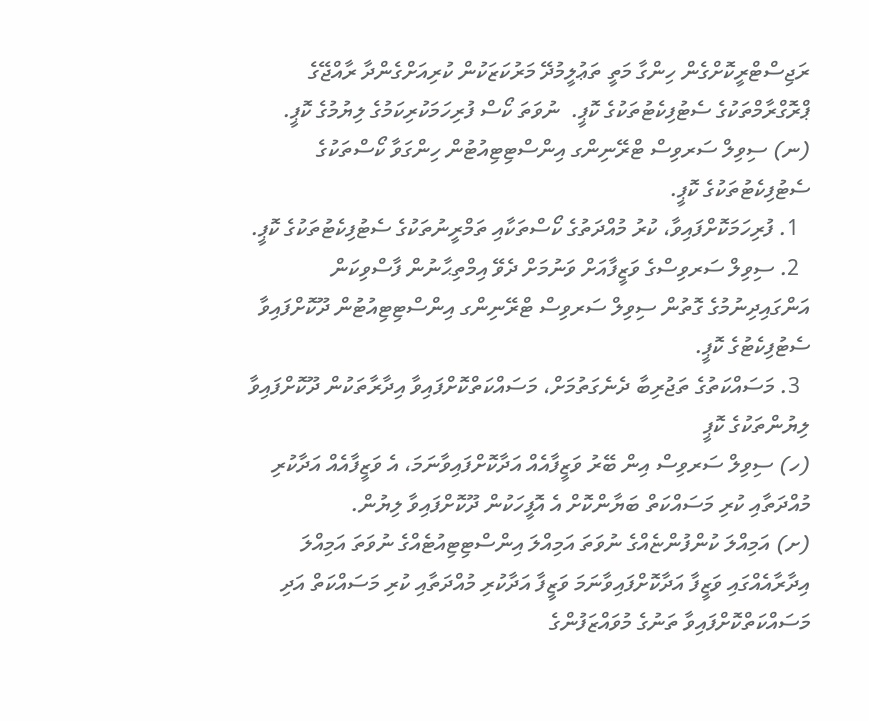ރަޖިސްޓްރީކޮށްގެން ހިންގާ މަތީ ތަޢުލީމުދޭ މަރުކަޒަކުން ކުރިއަށްގެންދާ ރާއްޖޭގެ ޕްރޮގްރާމްތަކުގެ ސެޓުފިކެޓުތަކުގެ ކޮޕީ.  ނުވަތަ ކޯސް ފުރިހަމަކުރިކަމުގެ ލިޔުމުގެ ކޮޕީ.
(ނ) ސިވިލް ސަރވިސް ޓްރޭނިންގ އިންސްޓިޓިއުޓުން ހިންގަވާ ކޯސްތަކުގެ ސެޓުފިކެޓުތަކުގެ ކޮޕީ.
  1. ފުރިހަމަކޮށްފައިވާ، ކުރު މުއްދަތުގެ ކޯސްތަކާއި ތަމްރީނުތަކުގެ ސެޓުފިކެޓުތަކުގެ ކޮޕީ.
  2. ސިވިލް ސަރވިސްގެ ވަޒީފާއަށް ވަނުމަށް ދެވޭ އިމްތިޙާނުން ފާސްވިކަން އަންގައިދިނުމުގެ ގޮތުން ސިވިލް ސަރވިސް ޓްރޭނިންގ އިންސްޓިޓިއުޓުން ދޫކޮށްފައިވާ ސެޓުފިކެޓުގެ ކޮޕީ.
  3. މަސައްކަތުގެ ތަޖުރިބާ ދެނެގަތުމަށް، މަސައްކަތްކޮށްފައިވާ އިދާރާތަކުން ދޫކޮށްފައިވާ ލިޔުންތަކުގެ ކޮޕީ
(ހ) ސިވިލް ސަރވިސް އިން ބޭރު ވަޒީފާއެއް އަދާކޮށްފައިވާނަމަ، އެ ވަޒީފާއެއް އަދާކުރި މުއްދަތާއި ކުރި މަސައްކަތް ބަޔާންކޮށް އެ އޮފީހަކުން ދޫކޮށްފައިވާ ލިޔުން.
(ށ) އަމިއްލަ ކުންފުންޏެއްގެ ނުވަތަ އަމިއްލަ އިންސްޓިޓިއުޓެއްގެ ނުވަތަ އަމިއްލަ އިދާރާއެއްގައި ވަޒީފާ އަދާކޮށްފައިވާނަމަ ވަޒީފާ އަދާކުރި މުއްދަތާއި ކުރި މަސައްކަތް އަދި މަސައްކަތްކޮށްފައިވާ ތަނުގެ މުވައްޒަފުންގެ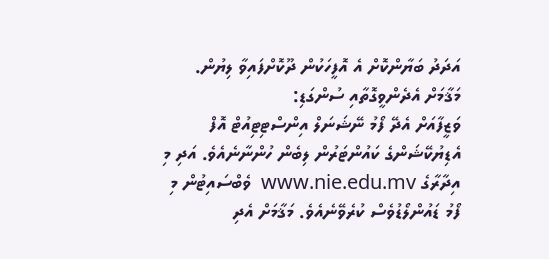އަދަދު ބަޔާންކޮށް އެ އޮފީހަކުން ދޫކޮށްފައިވާ ލިޔުން.
މަޤާމަށް އެދެންވީގޮތާއި ސުންގަޑި:
ވަޒީފާއަށް އެދޭ ފޯމު ނޭޝަނަލް އިންސްޓިޓިއުޓް އޮފް އެޑިޔުކޭޝަންގެ ކައުންޓަރުން ލިބެން ހުންނާނެއެވެ. އަދި މި އިދާރާގެ www.nie.edu.mv  ވެބްސައިޓުން މި ފޯމު ޑައުންލޯޑުވެސް ކުރެވޭނެއެވެ. މަޤާމަށް އެދި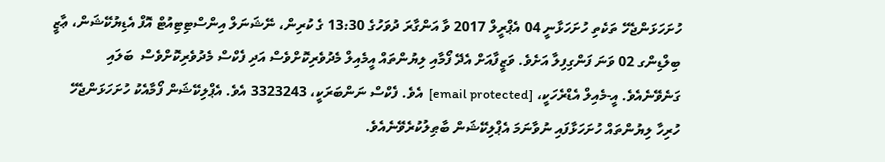ހުށަހަޅަންޖެހޭ ތަކެތި ހުށަހަޅާނީ 04 އެޕްރީލް 2017 ވާ އަންގާރަ ދުވަހުގެ 13:30 ގެ ކުރިން، ނޭޝަނަލް އިންސްޓިޓިއުޓް އޮފް އެޑިޔުކޭޝަން، ޢާޒީ ބިލްޑިންގ 02 ވަނަ ފަންގިފިލާ އަށެވެ. ވަޒީފާއަށް އެދޭ ފޯމާއި ލިޔުންތައް އީމެއިލް މެދުވެރިކޮށްވެސް އަދި ފެކްސް މެދުވެރިކޮށްވެސް  ބަލައި ގަނެވޭނެއެވެ. އީ-މެއިލް އެޑްރެހަކީ، [email protected]  އެވެ. ފެކްސް ނަންބަރަކީ، 3323243 އެވެ. އެޕްލިކޭޝަން ފޯމާއެކު ހުށަހަޅަންޖެހޭ ހުރިހާ ލިޔުންތައް ހުށަހަޅާފައި ނުވާނަމަ އެޕްލިކޭޝަން ބާޠިލުކުރެވޭނެއެވެ.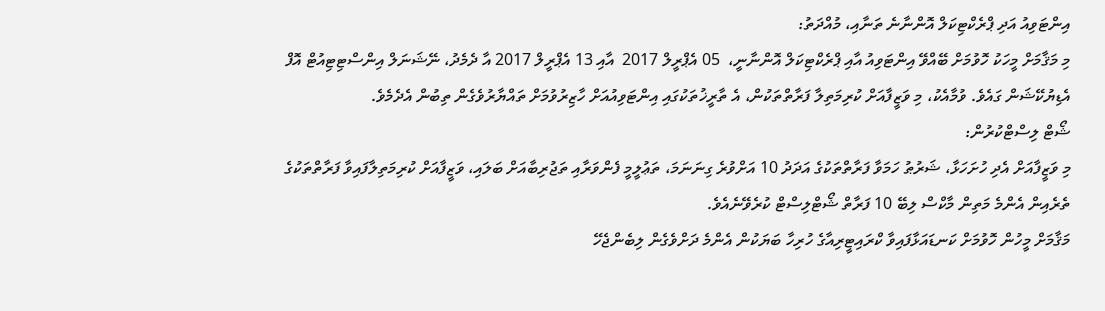އިންޓަވިއު އަދި ޕްރެކްޓިކަލް އޮންނާނެ ތަނާއި، މުއްދަތު:
މި މަޤާމަށް މީހަކު ހޮވުމަށް ބޭއްވޭ އިންޓަވިއު އާއި ޕްރެކްޓިކަލް އޮންނާނީ،  05 އެޕްރީލް 2017  އާއި 13 އެޕްރީލް 2017 އާ ދެމެދު، ނޭޝަނަލް އިންސްޓިޓިއުޓް އޮފް އެޑިޔުކޭޝަން ގައެވެ. ވުމާއެކު، މި ވަޒީފާއަށް ކުރިމަތިލާ ފަރާތްތަކުން، އެ ތާރީޚުތަކުގައި އިންޓަވިއުއަށް ހާޒިރުވުމަށް ތައްޔާރުވެގެން ތިބުން އެދެމެވެ.
ޝޯޓް ލިސްޓްކުރުން:
މި ވަޒީފާއަށް އެދި ހުށަހަޅާ، ޝަރުޠު ހަމަވާ ފަރާތްތަކުގެ އަދަދު 10 އަށްވުރެ ގިނަނަމަ، ތަޢުލީމީ ފެންވަރާއި ތަޖުރިބާއަށް ބަލައި، ވަޒީފާއަށް ކުރިމަތިލާފައިވާ ފަރާތްތަކުގެ ތެރެއިން އެންމެ މަތިން މާކްސް ލިބޭ 10 ފަރާތް ޝޯޓްލިސްޓް ކުރެވޭނެއެވެ.
މަޤާމަށް މީހުން ހޮވުމަށް ކަނޑައަޅާފައިވާ ކްރައިޓީރިއާގެ ހުރިހާ ބަޔަކުން އެންމެ ދަށްވެގެން ލިބެންޖެހޭ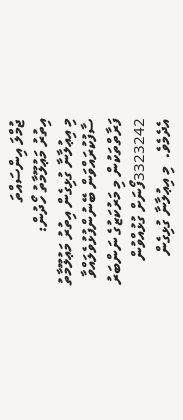ޖުމްލަ އިންސައްތަ
އިތުރު މަޢުލޫމާތު ހޯދުން:
މި އިޢުލާނާ ގުޅިގެން އިތުރު މަޢުލޫމާތު ސާފުކުރައްވަން ބޭނުންފުޅުވެލައްވާ ފަރާތްތަކުން މި މަރުކަޒުގެ ނަންބަރު 3323242ފޯނަށް ގުޅުއްވުން އެދެމެވެ.  މި އިޢުލާނާ ގުޅިގެން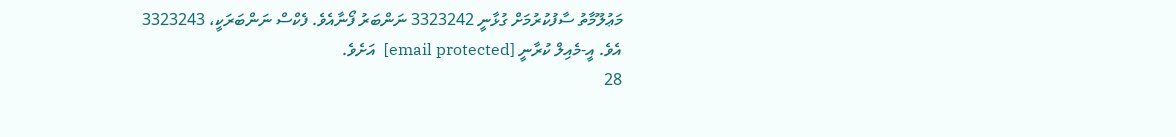މަޢުލޫމާތު ސާފުކުރުމަށް ގުޅާނީ 3323242 ނަންބަރު ފޯނާއެވެ. ފެކްސް ނަންބަރަކީ، 3323243 އެވެ. އީ-މެއިލް ކުރާނީ [email protected]  އަށެވެ.
28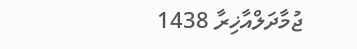ޖުމާދަލްއާޚިރާ 1438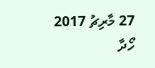27 މާރިޗު 2017
ހޯދާ